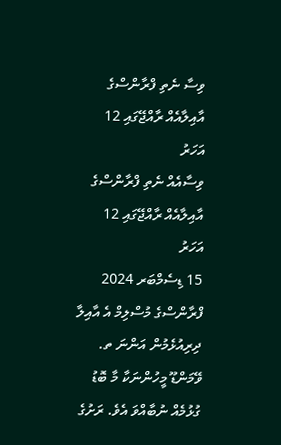ވިސާ ނެތި ފްރާންސްގެ އާއިލާއެއް ރާއްޖޭގައި 12 އަހަރު
ވިސާއެއް ނެތި ފްރާންސްގެ އާއިލާއެއް ރާއްޖޭގައި 12 އަހަރު
15 ޑިސެމްބަރ 2024
ފްރާންސްގެ މުސްލިމް އެ އާއިލާ ދިރިއުޅެމުން އަންނަ ތ. ވޭމަންޑޫ މީހުންނަކާ މާ ބޮޑު ގުޅުމެއް ނުބާއްވަ އެވެ. ރަށުގެ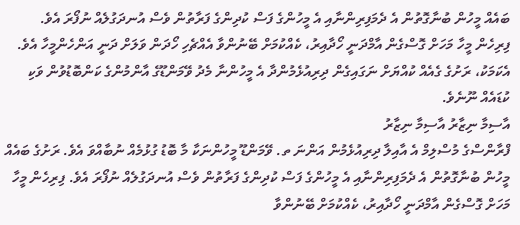ބައެއް މީހުން ބުނާގޮތުން އެ ދެމަފިރިންނާއި އެ މީހުންގެ ފަސް ކުދިންގެ ފަރާތުން ވެސް އުނދަގުލެއް ނުފޯރަ އެވެ. ފިރިހެން މީހާ މަހަށް ގޮސްގެން އާމްދަނީ ހޯދާއިރު، ކެއްކުމަށް ބޭނުންވާ އެއްޗެހި ހޯދަން ވަލަށް ދަނީ އަންހެންމީހާ އެވެ. އެކަމަކު، ރަށުގެ ގެއެއް ކުއްޔަށް ނަގައިގެން ދިރިއުޅެމުންދާ އެ މީހުންނާ މެދު ވޭމަންޑޫގެ އާންމުންގެ ކަންބޮޑުވުން ވަކި ކުޑައެއް ނޫނެވެ.
އާސިމާ ނިޒާރު އާސިމާ ނިޒާރު
ފްރާންސްގެ މުސްލިމް އެ އާއިލާ ދިރިއުޅެމުން އަންނަ ތ. ވޭމަންޑޫ މީހުންނަކާ މާ ބޮޑު ގުޅުމެއް ނުބާއްވަ އެވެ. ރަށުގެ ބައެއް މީހުން ބުނާގޮތުން އެ ދެމަފިރިންނާއި އެ މީހުންގެ ފަސް ކުދިންގެ ފަރާތުން ވެސް އުނދަގުލެއް ނުފޯރަ އެވެ. ފިރިހެން މީހާ މަހަށް ގޮސްގެން އާމްދަނީ ހޯދާއިރު، ކެއްކުމަށް ބޭނުންވާ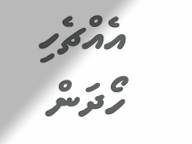އެއްޗެހި ހޯދަން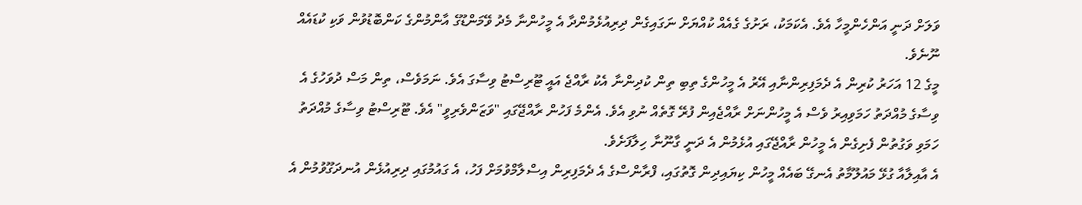ވަލަށް ދަނީ އަންހެންމީހާ އެވެ. އެކަމަކު، ރަށުގެ ގެއެއް ކުއްޔަށް ނަގައިގެން ދިރިއުޅެމުންދާ އެ މީހުންނާ މެދު ވޭމަންޑޫގެ އާންމުންގެ ކަންބޮޑުވުން ވަކި ކުޑައެއް ނޫނެވެ.
މީގެ 12 އަހަރު ކުރިން އެ ދެމަފިރިންނާއި އޭރު އެ މީހުންގެ ތިބި ތިން ކުދިންނާ އެކު ރާއްޖެ އައީ ޓޫރިސްޓު ވިސާގަ އެވެ. ނަމަވެސް، ތިން މަސް ދުވަހުގެ އެ ވިސާގެ މުއްދަތު ހަމަވިއިރު ވެސް އެ މީހުންނަށް ރާއްޖެއިން ފުރޭ ގޮތެއް ނުވި އެވެ. އެންމެ ފަހުން ރާއްޖޭގައި "ވަޒަންވެރިވީ" އެވެ. ޓޫރިސްޓު ވިސާގެ މުއްދަތު ހަމަވި ވަގުތުން ފެށިގެން އެ މީހުން ރާއްޖޭގައި އުޅެމުން އެ ދަނީ ގާނޫނާ ހިލާފަށެވެ.
އެ އާއިލާއާ ގުޅޭ މައުލޫމާތު އެނގޭ ބައެއް މީހުން ކިޔައިދިން ގޮތުގައި، ފްރާންސްގެ އެ ދެމަފިރިން އިސްލާމްވުމަށް ފަހު، އެ ގައުމުގައި ދިރިއުޅެން އުނދަގޫވުމުން އެ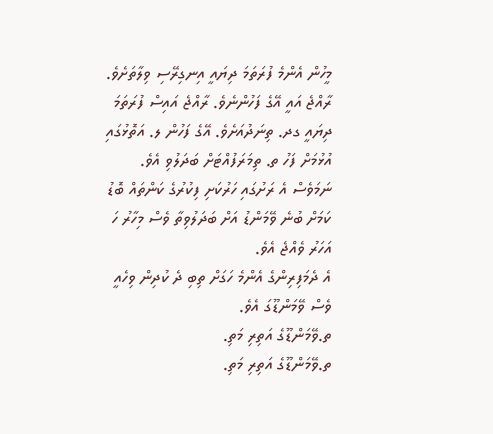މީހުން އެންމެ ފުރަތަމަ ދިޔައީ އިނގިރޭސި ވިލާތަށެވެ. ރާއްޖެ އައީ އޭގެ ފަހުންނެވެ. ރާއްޖެ އައިސް ފުރަތަމަ ދިޔައީ ގދ. ތިނަދުއަށެވެ. އޭގެ ފަހުން ލ. އަތޮޅުގައި އުޅުމަށް ފަހު ތ. ތިމަރަފުއްޓަށް ބަދަލުވި އެވެ.
ނަމަވެސް އެ ރަށުގައި ހަރުކަށި ފިކުރުގެ ކަންތައް ބޮޑު ކަމަށް ބުނެ ވޭމަންޑު އަށް ބަދަލުވިތާ ވެސް މިހާރު ހަ އަހަރު ވެއްޖެ އެވެ.
އެ ދެމަފިރިންގެ އެންމެ ހަގަށް ތިބި ދެ ކުދިން ވިހެއީ ވެސް ވޭމަންޑޫގަ އެވެ.
ތ.ވޭމަންޑޫގެ އަތިރި މަތި.
ތ.ވޭމަންޑޫގެ އަތިރި މަތި.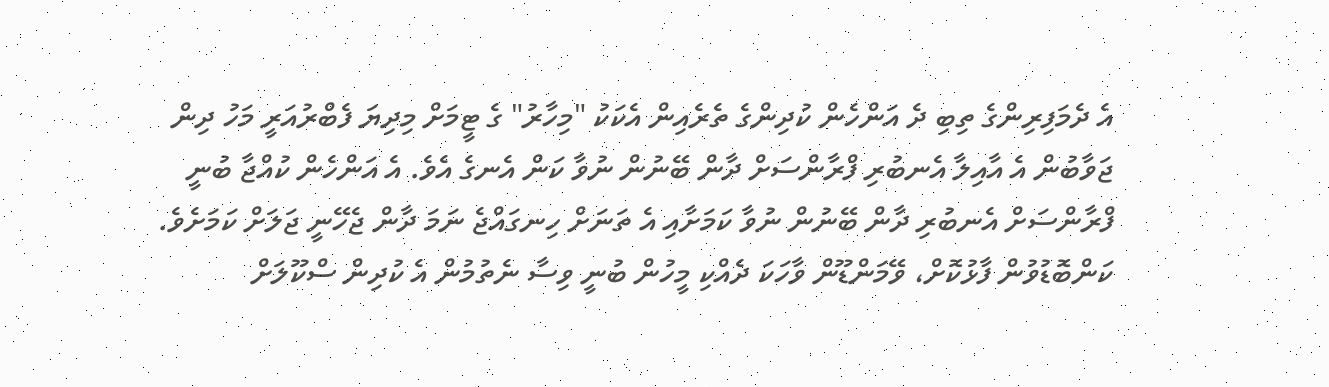އެ ދެމަފިރިންގެ ތިބި ދެ އަންހެން ކުދިންގެ ތެރެއިން އެކަކު "މިހާރު" ގެ ޓީމަށް މިދިޔަ ފެބްރުއަރީ މަހު ދިން ޖަވާބުން އެ އާއިލާ އެނބުރި ފްރާންސަށް ދާން ބޭނުން ނުވާ ކަން އެނގެ އެވެ. އެ އަންހެން ކުއްޖާ ބުނީ ފްރާންސަށް އެނބުރި ދާން ބޭނުން ނުވާ ކަމަށާއި އެ ތަނަށް ހިނގައްޖެ ނަމަ ދާން ޖެހޭނީ ޖަލަށް ކަމަށެވެ.
ކަންބޮޑުވުން ފާޅުކޮށް، ވޭމަންޑޫން ވާހަކަ ދެއްކި މީހުން ބުނީ ވިސާ ނެތުމުން އެ ކުދިން ސްކޫލަށް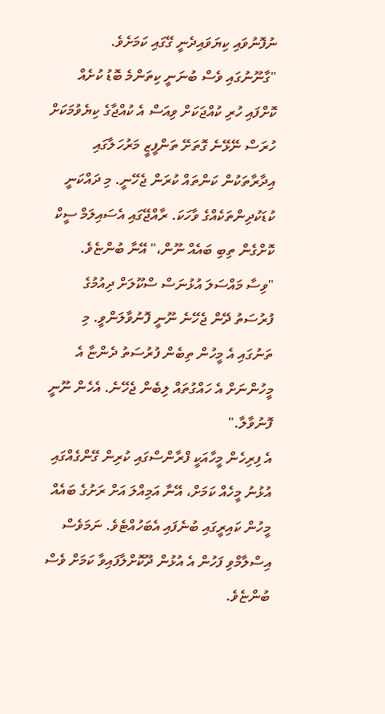ނުފޮނުވައި ކިޔަވައިދެނީ ގޭގައި ކަމަށެވެ.
"ގާނޫނުގައި ވެސް ބުނަނީ ކިތަންމެ ބޮޑު ކުށެއް ކޮށްފައި ހުރި ކުއްޖަކަށް ވިއަސް އެ ކުއްޖާގެ ކިޔެވުމަކަށް ހުރަސް ނޭޅޭނެ ގޮތަށޭ ތަންފީޒީ މަރުހަލާގައި އިދާރާތަކުން ކަންތައް ކުރަން ޖެހޭނީ. މި ދައްކަނީ ކުޑަކުދިންތަކެއްގެ ވާހަކަ. ރާއްޖޭގައި އެސައިލަމް ސީކް ކޮށްގެން ތިބި ބައެއް ނޫން،" އޭނާ ބުންޏެވެ.
"ވިސާ މައްސަލަ އުޅުނަސް ސްކޫލަށް ދިއުމުގެ ފުރުސަތު ދޭން ޖެހޭނެ ނޫނީ ފޮނުވާލަންވީ. މި ތަނުގައި އެ މީހުން ތިބެން ފުރުސަތު ދެންޏާ އެ މީހުންނަށް އެ ހައްގުތައް ލިބެން ޖެހޭނެ. އެހެން ނޫނީ ފޮނުވާލާ."
އެ ފިރިހެން މީހާއަކީ ފްރާންސްގައި ކުރިން ގޭންގެއްގައި އުޅުނު މީހެއް ކަމަށް، އޭނާ އަމިއްލަ އަށް ރަށުގެ ބައެއް މީހުން ކައިރީގައި ބުނެފައި އެބަހުއްޓެވެ. ނަމަވެސް އިސްލާމްވި ފަހުން އެ އުޅުން ދޫކޮށްލާފައިވާ ކަމަށް ވެސް ބުންޏެވެ.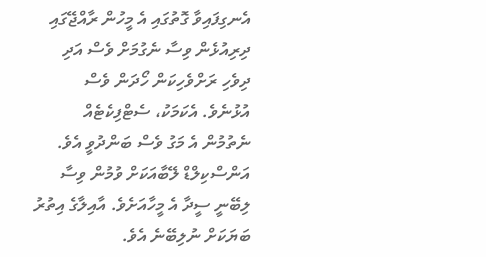އެނގިފައިވާ ގޮތުގައި އެ މީހުން ރާއްޖޭގައި ދިރިއުޅެން ވިސާ ނެގުމަށް ވެސް އަދި ދިވެހި ރަށްވެހިކަން ހޯދަން ވެސް އުޅުނެވެ. އެކަމަކު، ސެޓްފިކެޓެއް ނެތުމުން އެ މަގު ވެސް ބަންދުވީ އެވެ. އަންސްކިލްޑް ލޭބާއަކަށް ވުމުން ވިސާ ލިބޭނީ ސީދާ އެ މީހާއަށެވެ. އާއިލާގެ އިތުރު ބަޔަކަށް ނުލިބޭނެ އެވެ.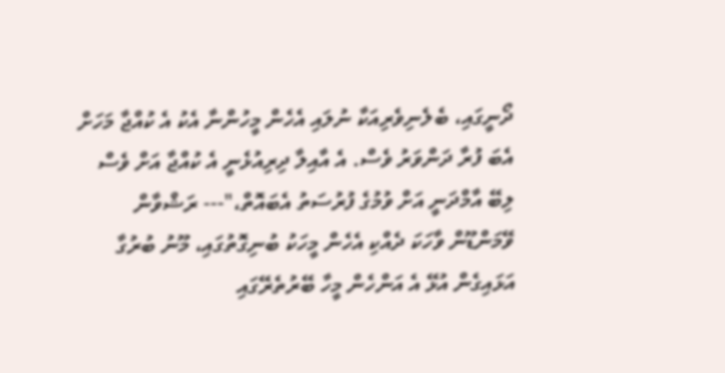ދޯނީގައި، ބެލެނިވެރިއަކާ ނުލައި އެހެން މީހުންނާ އެކު އެ ކުއްޖާ މަހަށް އެބަ ފުރާ ދަންވަރު ވެސް. އެ އާއިލާ ދިރިއުޅެނީ އެ ކުއްޖާ އަށް ވެސް ލިބޭ އާމްދަނީ އަށް ވުމުގެ ފުރުސަތު އެބައޮތް،"--- ރަޝްވާން
ވޭމަންޑޫން ވާހަކަ ދެއްކި އެހެން މީހަކު ބުނިގޮތުގައި، މޫނު ބުރުގާ އަޅައިގެން އުޅޭ އެ އަންހެން މީހާ ބޭރުތެރޭގައި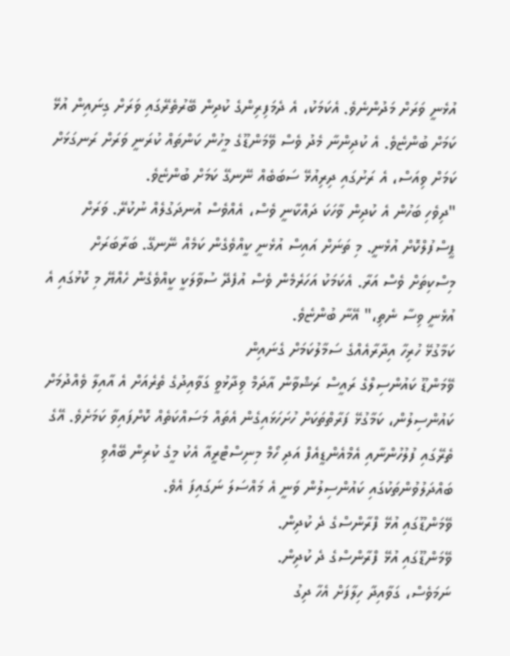އުޅެނީ ވަރަށް މަދުންނެވެ. އެކަމަކު، އެ ދެމަފިރިންގެ ކުދިން ބޭރުތެރޭގައި ވަރަށް ގިނައިން އުޅޭ ކަމަށް ބުންޏެވެ. އެ ކުދިންނާ މެދު ވެސް ވޭމަންޑޫގެ މީހުން ކަންތައް ކުރަނީ ވަރަށް ރަނގަޅަށް ކަމަށް ވިއަސް، އެ ރަށުގައި ދިރިއުޅޭ ސަބަބެއް ނޭނގޭ ކަމަށް ބުންޏެވެ.
"ދިވެހި ބަހުން އެ ކުދިން ވާހަކަ ދައްކާނީ ވެސް، އެއްވެސް އުނދަގުލެއް ނުކުރޭ. ވަރަށް ޕީސްފުލްކޮށް އުޅެނީ. މި ތަނަށް އައިސް އުޅެނީ ކީއްވެގެން ކަމެއް ނޭނގޭ. ބަރާބަރަށް މިސްކިތަށް ވެސް އަރާ. އެކަމަކު އަހަރެމެން ވެސް އުފެދޭ ސުވާލަކީ ކީއްވެގެން ހެއްޔޭ މި ކޮޅުގައި އެ އުޅެނީ ވިސާ ނެތި،" އޭނާ ބުންޏެވެ.
ކަމާގުޅޭ ހުރިހާ އިދާރާއެއްގެ ސަމާލުކަމަށް ގެނައިން
ވޭމަންޑޫ ކައުންސިލްގެ ރައީސް ރަޝްވާން އާދަމް ވިދާޅުވީ ގަވާއިދުގެ ތެރެއަށް އެ އާއިލާ ވެއްދުމަށް ކައުންސިލުން، ކަމާގުޅޭ ފަރާތްތަކަށް ހުށަހަޅައިގެން އެތައް މަސައްކަތެއް ކޮށްފައިވާ ކަމަށެވެ. އޭގެ ތެރޭގައި ފުލުހުންނާއި އެމްއެންޑީއެފް އަދި ހޯމް މިނިސްޓްރީއާ އެކު މީގެ ކުރިން ބޭއްވި ބައްދަލުވުންތަކުގައި ކައުންސިލުން ވަނީ އެ މައްސަލަ ނަގައިފަ އެވެ.
ވޭމަންޑޫގައި އުޅޭ ފްރާންސްގެ ދެ ކުދިން.
ވޭމަންޑޫގައި އުޅޭ ފްރާންސްގެ ދެ ކުދިން.
ނަމަވެސް، ގަވާއިދާ ހިލާފަށް އެހާ ދިގު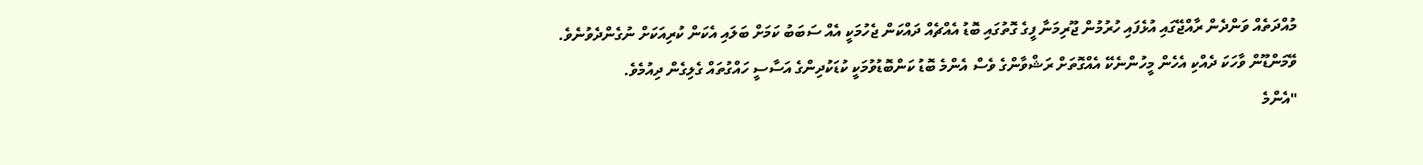މުއްދަތެއް ވަންދެން ރާއްޖޭގައި އުޅެފައި ހުރުމުން ޖޫރިމަނާ ފީގެ ގޮތުގައި ބޮޑު އެއްޗެއް ދައްކަން ޖެހުމަކީ އެއް ސަބަބު ކަމަށް ބަލައި އެކަން ކުރިއަކަށް ނުގެންދެވުނެވެ.
ވޭމަންޑޫން ވާހަކަ ދެއްކި އެހެން މީހުންނެކޭ އެއްގޮތަށް ރަޝްވާންގެ ވެސް އެންމެ ބޮޑު ކަންބޮޑުވުމަކީ ކުޑަކުދިންގެ އަސާސީ ހައްގުތައް ގެލިގެން ދިއުމެވެ.
"އެންމެ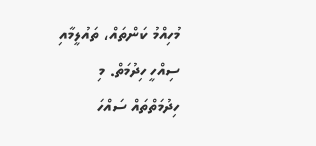މުހިއްމު ކަންތައް، ތައުލީމާއި ސިއްހީ ހިދުމަތް. މި ހިދުމަތްތައް ސައްހަ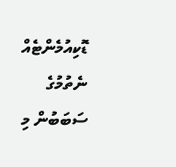ޑޮކިއުމެންޓެއް ނެތުމުގެ ސަބަބުން މި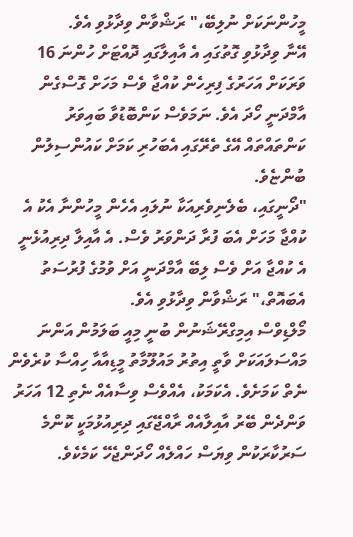މީހުންނަކަށް ނުލިބޭ،" ރަޝްވާން ވިދާޅުވި އެވެ.
އޭނާ ވިދާޅުވި ގޮތުގައި އެ އާއިލާގައި ދޮއްޓަށް ހުންނަ 16 ވަރަކަށް އަހަރުގެ ފިރިހެން ކުއްޖާ ވެސް މަހަށް ގޮސްގެން އާމްދަނީ ހޯދަ އެވެ. ނަމަވެސް ކަންބޮޑުވާ ބައިވަރު ކަންތައްތައް އޭގެ ތެރޭގައި އެބަހުރި ކަމަށް ކައުންސިލުން ބުންޏެވެ.
"ދޯނީގައި، ބެލެނިވެރިއަކާ ނުލައި އެހެން މީހުންނާ އެކު އެ ކުއްޖާ މަހަށް އެބަ ފުރާ ދަންވަރު ވެސް. އެ އާއިލާ ދިރިއުޅެނީ އެ ކުއްޖާ އަށް ވެސް ލިބޭ އާމްދަނީ އަށް ވުމުގެ ފުރުސަތު އެބައޮތް،" ރަޝްވާން ވިދާޅުވި އެވެ.
މޯލްޑިވްސް އިމިގްރޭޝަނުން ބުނީ މިއީ ބަލަމުން އަންނަ މައްސަލައަކަށް ވާތީ އިތުރު މައުލޫމާތު މީޑިއާއާ ހިއްސާ ކުރެވެން ނެތް ކަމަށެވެ. އެކަމަކު، އެއްވެސް ވިސާއެއް ނެތި 12 އަހަރު ވަންދެން ބޭރު އާއިލާއެއް ރާއްޖޭގައި ދިރިއުޅުމަކީ ކޮންމެ ސަރުކާރަކުން ވިޔަސް ހައްލެއް ހޯދަންޖެހޭ ކަމެކެވެ.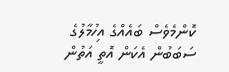ކޮންމެވެސް ބައެއްގެ އިހުމާލުގެ ސަބަބުން އެކަން އޮތީ އަތުން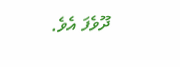ދޫވެފަ އެވެ.